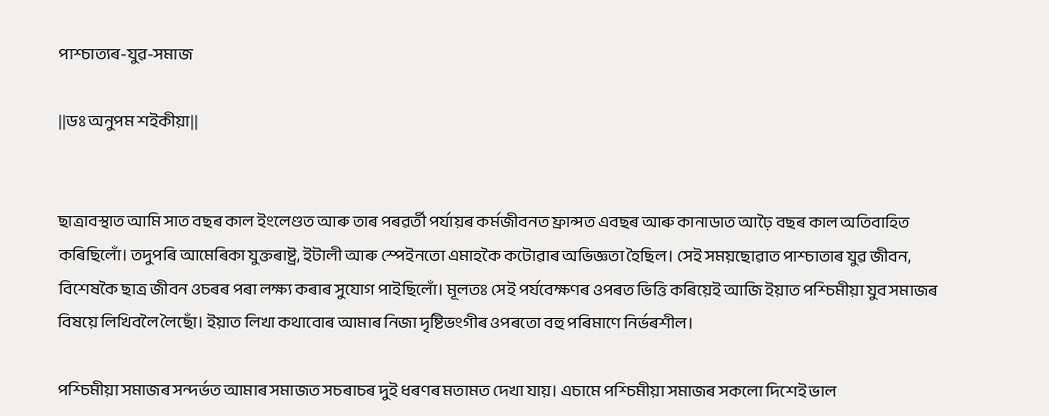পাশ্চাত্যৰ-যুৱ-সমাজ

||ডঃ অনুপম শইকীয়া||


ছাত্রাবস্থাত আমি সাত বছৰ কাল ইংলেণ্ডত আৰু তাৰ পৰৱর্তী পর্যায়ৰ কর্মজীবনত ফ্রান্সত এবছৰ আৰু কানাডাত আঢ়ৈ বছৰ কাল অতিবাহিত কৰিছিলোঁ। তদুপৰি আমেৰিকা যুক্তৰাষ্ট্র, ইটালী আৰু স্পেইনতো এমাহকৈ কটোৱাৰ অভিজ্ঞতা হৈছিল। সেই সময়ছোৱাত পাশ্চাতাৰ যুৱ জীবন, বিশেষকৈ ছাত্র জীবন ওচৰৰ পৰা লক্ষ্য কৰাৰ সুযোগ পাইছিলোঁ। মূলতঃ সেই পর্যবেক্ষণৰ ওপৰত ভিত্তি কৰিয়েই আজি ইয়াত পশ্চিমীয়া যুব সমাজৰ বিষয়ে লিখিবলৈ লৈছোঁ। ইয়াত লিখা কথাবোৰ আমাৰ নিজা দৃষ্টিভংগীৰ ওপৰতো বহু পৰিমাণে নির্ভৰশীল।

পশ্চিমীয়া সমাজৰ সন্দৰ্ভত আমাৰ সমাজত সচৰাচৰ দুই ধৰণৰ মতামত দেখা যায়। এচামে পশ্চিমীয়া সমাজৰ সকলো দিশেই ভাল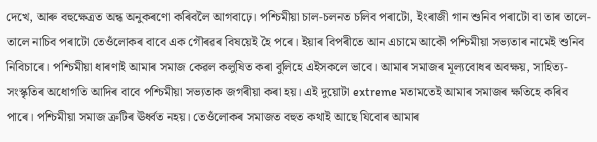দেখে, আৰু বহুক্ষেত্রত অন্ধ অনুকৰণো কৰিবলৈ আগবাঢ়ে। পশ্চিমীয়া চাল-চলনত চলিব পৰাটো, ইংৰাজী গান শুনিব পৰাটো বা তাৰ তালে-তালে নাচিব পৰাটো তেওঁলোকৰ বাবে এক গৌৰৱৰ বিষয়েই হৈ পৰে। ইয়াৰ বিপৰীতে আন এচামে আকৌ পশ্চিমীয়া সভ্যতাৰ নামেই শুনিব নিবিচাৰে। পশ্চিমীয়া ধাৰণাই আমাৰ সমাজ কেৱল কলুষিত কৰা বুলিহে এইসকলে ভাবে। আমাৰ সমাজৰ মূল্যবোধৰ অবক্ষয়, সাহিত্য-সংস্কৃতিৰ অধোগতি আদিৰ বাবে পশ্চিমীয়া সভ্যতাক জগৰীয়া কৰা হয়। এই দুয়োটা extreme মতামতেই আমাৰ সমাজৰ ক্ষতিহে কৰিব পাৰে। পশ্চিমীয়া সমাজ ত্রুটিৰ ঊর্ধ্বত নহয়। তেওঁলোকৰ সমাজত বহুত কথাই আছে যিবোৰ আমাৰ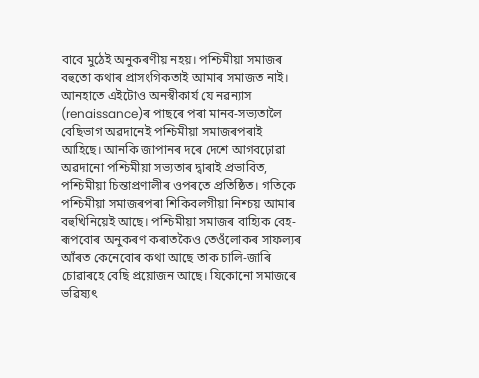বাবে মুঠেই অনুকৰণীয় নহয়। পশ্চিমীয়া সমাজৰ বহুতো কথাৰ প্ৰাসংগিকতাই আমাৰ সমাজত নাই। আনহাতে এইটোও অনস্বীকার্য যে নৱন্যাস (renaissance)ৰ পাছৰে পৰা মানব-সভ্যতালৈ বেছিভাগ অৱদানেই পশ্চিমীয়া সমাজৰপৰাই আহিছে। আনকি জাপানৰ দৰে দেশে আগবঢ়োৱা অৱদানো পশ্চিমীয়া সভ্যতাৰ দ্বাৰাই প্রভাবিত, পশ্চিমীয়া চিন্তাপ্রণালীৰ ওপৰতে প্রতিষ্ঠিত। গতিকে পশ্চিমীয়া সমাজৰপৰা শিকিবলগীয়া নিশ্চয় আমাৰ বহুখিনিয়েই আছে। পশ্চিমীয়া সমাজৰ বাহ্যিক বেহ-ৰূপবোৰ অনুকৰণ কৰাতকৈও তেওঁলোকৰ সাফল্যৰ আঁৰত কেনেবোৰ কথা আছে তাক চালি-জাৰি চোৱাৰহে বেছি প্রয়োজন আছে। যিকোনো সমাজৰে ভৱিষ্যৎ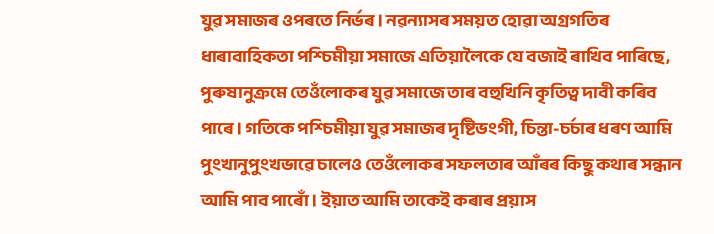যুৱ সমাজৰ ওপৰতে নিৰ্ভৰ। নৱন্যাসৰ সময়ত হোৱা অগ্ৰগতিৰ ধাৰাবাহিকতা পশ্চিমীয়া সমাজে এতিয়ালৈকে যে বজাই ৰাখিব পাৰিছে, পুৰুষানুক্রমে তেওঁলোকৰ যুৱ সমাজে তাৰ বহুখিনি কৃতিত্ব দাবী কৰিব পাৰে। গতিকে পশ্চিমীয়া যুৱ সমাজৰ দৃষ্টিভংগী, চিন্তা-চৰ্চাৰ ধৰণ আমি পুংখানুপুংখভাৱে চালেও তেওঁলোকৰ সফলতাৰ আঁৰৰ কিছু কথাৰ সন্ধান আমি পাব পাৰোঁ। ইয়াত আমি তাকেই কৰাৰ প্রয়াস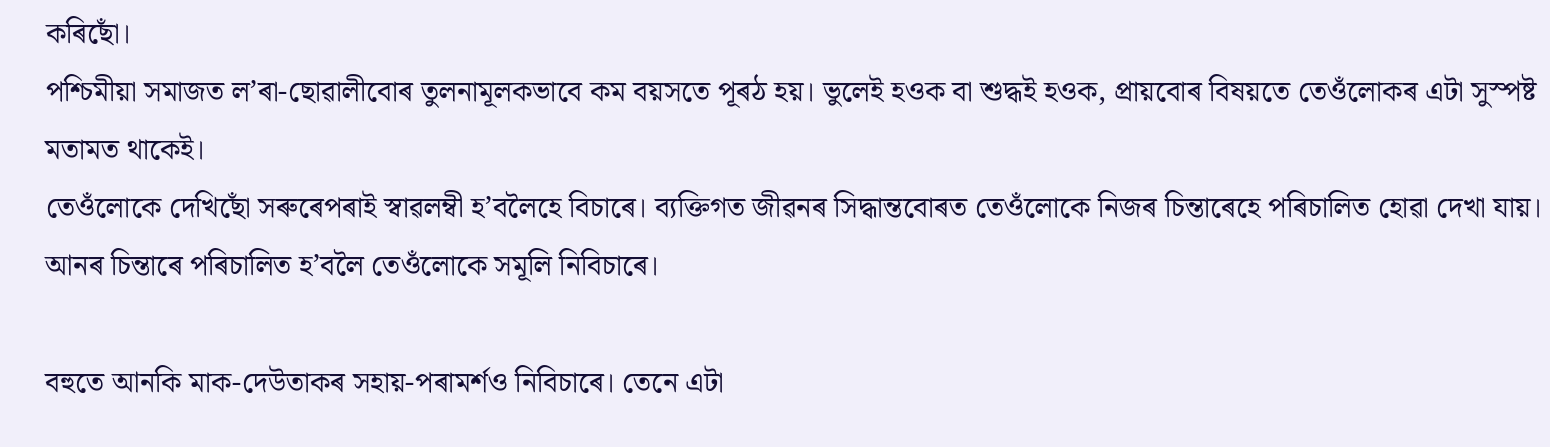কৰিছোঁ।
পশ্চিমীয়া সমাজত ল’ৰা-ছোৱালীবোৰ তুলনামূলকভাবে কম বয়সতে পূৰঠ হয়। ভুলেই হওক বা শুদ্ধই হওক, প্ৰায়বোৰ বিষয়তে তেওঁলোকৰ এটা সুস্পষ্ট মতামত থাকেই।
তেওঁলোকে দেখিছোঁ সৰুৰেপৰাই স্বাৱলম্বী হ’বলৈহে বিচাৰে। ব্যক্তিগত জীৱনৰ সিদ্ধান্তবোৰত তেওঁলোকে নিজৰ চিন্তাৰেহে পৰিচালিত হোৱা দেখা যায়। আনৰ চিন্তাৰে পৰিচালিত হ’বলৈ তেওঁলোকে সমূলি নিবিচাৰে।

বহুতে আনকি মাক-দেউতাকৰ সহায়-পৰামৰ্শও নিবিচাৰে। তেনে এটা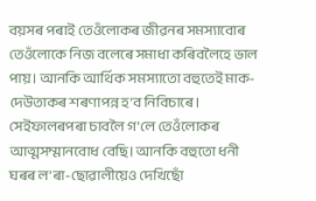বয়সৰ পৰাই তেওঁলোকৰ জীৱনৰ সমস্যাবোৰ তেওঁলোকে নিজ বলেৰে সমাধা কৰিবলৈহে ভাল পায়। আনকি আর্থিক সমস্যাতো বহুতেই মাক-দেউতাকৰ শৰণাপন্ন হ’ব নিবিচাৰে। সেইফালৰপৰা চাবলৈ গ’লে তেওঁলোকৰ আত্মসম্মানবোধ বেছি। আনকি বহুতো ধনী ঘৰৰ ল’ৰা-ছোৱালীয়েও দেখিছোঁ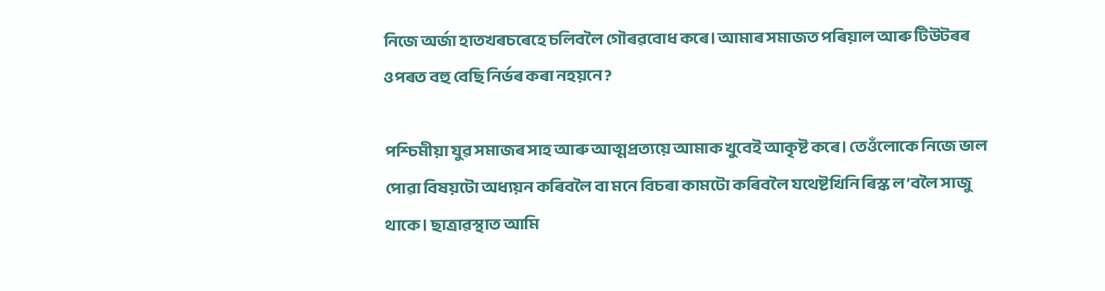নিজে অৰ্জা হাতখৰচৰেহে চলিবলৈ গৌৰৱবোধ কৰে। আমাৰ সমাজত পৰিয়াল আৰু টিউটৰৰ ওপৰত বহু বেছি নিৰ্ভৰ কৰা নহয়নে?

পশ্চিমীয়া যুৱ সমাজৰ সাহ আৰু আত্মপ্রত্যয়ে আমাক খুবেই আকৃষ্ট কৰে। তেওঁলোকে নিজে ভাল পোৱা বিষয়টো অধ্যয়ন কৰিবলৈ বা মনে বিচৰা কামটো কৰিবলৈ যথেষ্টখিনি ৰিস্ক ল’বলৈ সাজু থাকে। ছাত্ৰাৱস্থাত আমি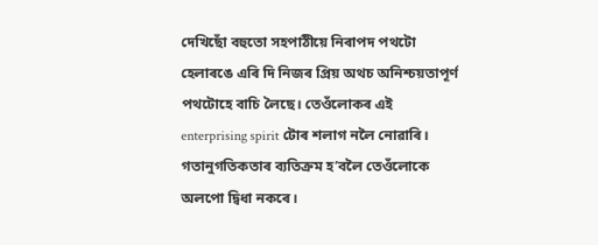দেখিছোঁ বহুতো সহপাঠীয়ে নিৰাপদ পথটো হেলাৰঙে এৰি দি নিজৰ প্রিয় অথচ অনিশ্চয়তাপূর্ণ পথটোহে বাচি লৈছে। তেওঁলোকৰ এই enterprising spirit টোৰ শলাগ নলৈ নোৱাৰি। গতানুগতিকতাৰ ব্যতিক্রম হ’বলৈ তেওঁলোকে অলপো দ্বিধা নকৰে।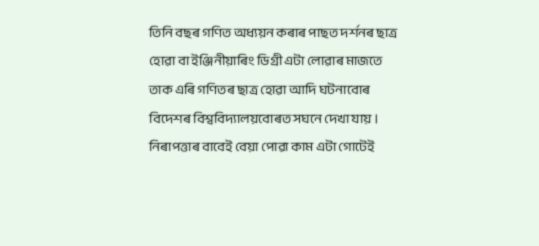তিনি বছৰ গণিত অধ্যয়ন কৰাৰ পাছত দৰ্শনৰ ছাত্ৰ হোৱা বা ইঞ্জিনীয়াৰিং ডিগ্রী এটা লোৱাৰ মাজতে তাক এৰি গণিতৰ ছাত্ৰ হোৱা আদি ঘটনাবোৰ বিদেশৰ বিশ্ববিদ্যালয়বোৰত সঘনে দেখা যায়। নিৰাপত্তাৰ বাবেই বেয়া পোৱা কাম এটা গোটেই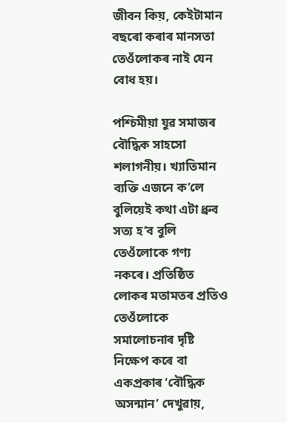জীবন কিয়, কেইটামান বছৰো কৰাৰ মানসতা তেওঁলোকৰ নাই যেন বোধ হয়।

পশ্চিমীয়া যুৱ সমাজৰ বৌদ্ধিক সাহসো শলাগনীয়। খ্যাতিমান ব্যক্তি এজনে ক’লে বুলিয়েই কথা এটা ধ্রুব সত্য হ’ব বুলি তেওঁলোকে গণ্য নকৰে। প্রতিষ্ঠিত লোকৰ মতামতৰ প্ৰতিও তেওঁলোকে সমালোচনাৰ দৃষ্টি নিক্ষেপ কৰে বা একপ্রকাৰ ‘বৌদ্ধিক অসন্মান’ দেখুৱায়,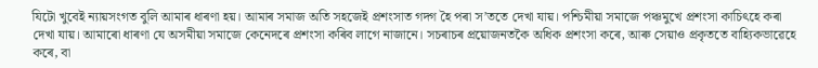যিটো খুবেই ন্যায়সংগত বুলি আমাৰ ধাৰণা হয়। আমাৰ সমাজ অতি সহজেই প্রশংসাত গদ্গ হৈ পৰা স’ততে দেখা যায়। পশ্চিমীয়া সমাজে পঞ্চমুখে প্রশংসা কাচিৎহে কৰা দেখা যায়। আমাৰো ধাৰণা যে অসমীয়া সমাজে কেনেদৰে প্রশংসা কৰিব লাগে নাজানে। সচৰাচৰ প্ৰয়োজনতকৈ অধিক প্রশংসা কৰে, আৰু সেয়াও প্রকৃততে বাহ্যিকভাৱেহে কৰে, বা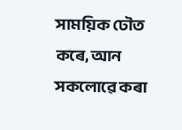সাময়িক ঢৌত কৰে, আন সকলোৱে কৰা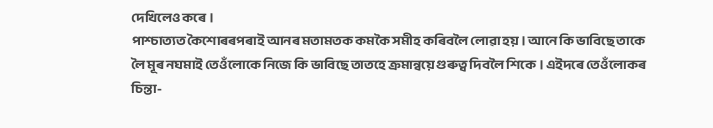দেখিলেও কৰে।
পাশ্চাত্যত কৈশোৰৰপৰাই আনৰ মতামতক কমকৈ সমীহ কৰিবলৈ লোৱা হয়। আনে কি ভাবিছে তাকে লৈ মূৰ নঘমাই তেওঁলোকে নিজে কি ভাবিছে তাতহে ক্রমান্বয়ে গুৰুত্ব দিবলৈ শিকে। এইদৰে তেওঁলোকৰ চিন্তা-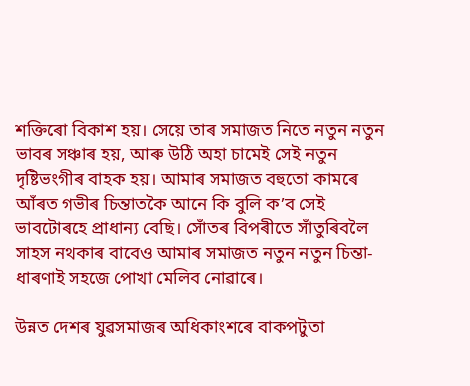শক্তিৰো বিকাশ হয়। সেয়ে তাৰ সমাজত নিতে নতুন নতুন ভাবৰ সঞ্চাৰ হয়, আৰু উঠি অহা চামেই সেই নতুন দৃষ্টিভংগীৰ বাহক হয়। আমাৰ সমাজত বহুতো কামৰে আঁৰত গভীৰ চিন্তাতকৈ আনে কি বুলি ক’ব সেই ভাবটোৰহে প্রাধান্য বেছি। সোঁতৰ বিপৰীতে সাঁতুৰিবলৈ সাহস নথকাৰ বাবেও আমাৰ সমাজত নতুন নতুন চিন্তা-ধাৰণাই সহজে পোখা মেলিব নোৱাৰে।

উন্নত দেশৰ যুৱসমাজৰ অধিকাংশৰে বাকপটুতা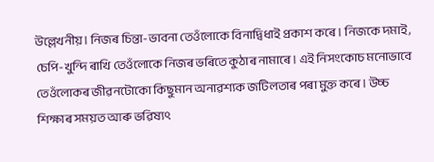উল্লেখনীয়। নিজৰ চিন্তা-ভাবনা তেওঁলোকে বিনাদ্বিধাই প্রকাশ কৰে। নিজকে দমাই, চেপি-খুন্দি ৰাখি তেওঁলোকে নিজৰ ভৰিতে কুঠাৰ নামাৰে। এই নিসংকোচ মনোভাবে তেওঁলোকৰ জীৱনটোকো কিছুমান অনাৱশ্যক জটিলতাৰ পৰা মুক্ত কৰে। উচ্চ শিক্ষাৰ সময়ত আৰু ভৱিষ্যৎ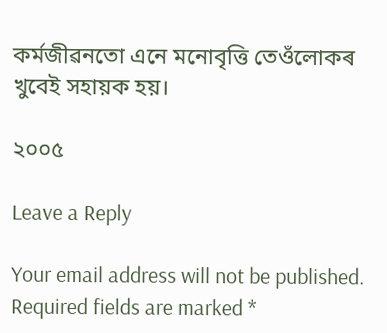কর্মজীৱনতো এনে মনোবৃত্তি তেওঁলোকৰ খুবেই সহায়ক হয়।

২০০৫

Leave a Reply

Your email address will not be published. Required fields are marked *